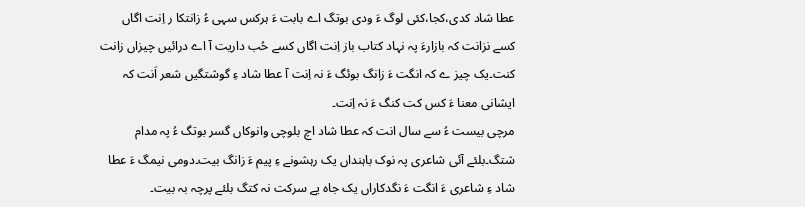عطا شاد کدی،کجا،کئی لوگ ءَ ودی بوتگ اے بابت ءَ ہرکس سہی ءُ زانتکا ر اِنت اگاں کسے نزانت کہ بازارءَ پہ نہاد کتاب باز اِنت اگاں کسے حُب داریت آ اے درائیں چیزاں زانت کنت۔یک چیز ے کہ انگت ءَ زانگ بوئگ ءَ نہ اِنت آ عطا شاد ءِ گوشتگیں شعر اَنت کہ ایشانی معنا ءَ کس کت کنگ ءَ نہ اِنت۔
مرچی بیست ءُ سے سال انت کہ عطا شاد اچ بلوچی وانوکاں گسر بوتگ ءُ پہ مدام شتگ۔بلئے آئی شاعری پہ نوک باہنداں یک رہشونے ءِ پیم ءَ زانگ بیت۔دومی نیمگ ءَ عطا شاد ءِ شاعری ءَ انگت ءَ نگدکاراں یک جاہ یے سرکت نہ کتگ بلئے پرچہ بہ بیت۔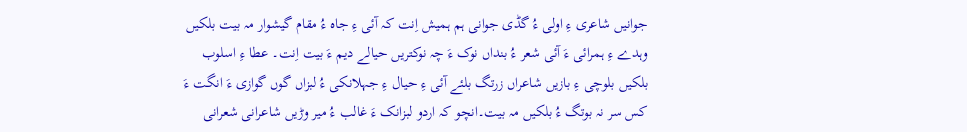جوانیں شاعری ءِ اولی ءُ گڈی جوانی ہم ہمیش اِنت کہ آئی ءِ جاہ ءُ مقام گیشوار مہ بیت بلکیں وہدے ءِ ہمرائی ءَ آئی شعر ءُ بنداں نوک ءَ چہ نوکتریں حیالے دیم ءَ بیت اِنت۔ عطا ءِ اسلوب بلکیں بلوچی ءِ بازیں شاعراں زرتگ بلئے آئی ءِ حیال ءِ جہلانکی ءُ لبزاں گوں گوازی ءَ انگت ءَ کس سر نہ بوتگ ءُ بلکیں مہ بیت۔انچو کہ اردو لبزانک ءَ غالب ءُ میر وڑیں شاعرانی شعرانی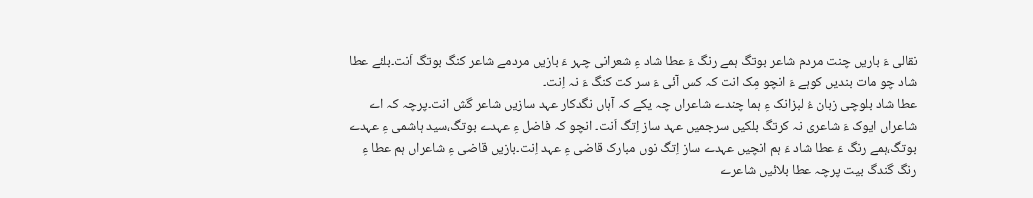نقالی ءَ باریں چنت مردم شاعر بوتگ ہمے رنگ ءَ عطا شاد ءِ شعرانی چہر ءَ بازیں مردمے شاعر کنگ بوتگ اَنت۔بلئے عطا شاد چو مات بندیں کوہے ءَ انچو مِک انت کہ کس آئی ءَ سر کت کنگ ءَ نہ اِنت۔
عطا شاد بلوچی زبان ءُ لبزانک ءِ ہما چندے شاعراں چہ یکے کہ آہاں نگدکار عہد سازیں شاعر گش انت۔پرچہ کہ اے شاعراں ایوک ءَ شاعری نہ کرتگ بلکیں سرجمیں عہد ساز اِتگ اَنت۔ انچو کہ فاضل ءِ عہدے بوتگ،سید ہاشمی ءِ عہدے بوتگ،ہمے رنگ ءَ عطا شاد ءَ ہم انچیں عہدے ساز اِتگ نوں مبارک قاضی ءِ عہد اِنت۔بازیں قاضی ءِ شاعراں ہم عطا ءِ رنگ گندگ بیت پرچہ عطا بلائیں شاعرے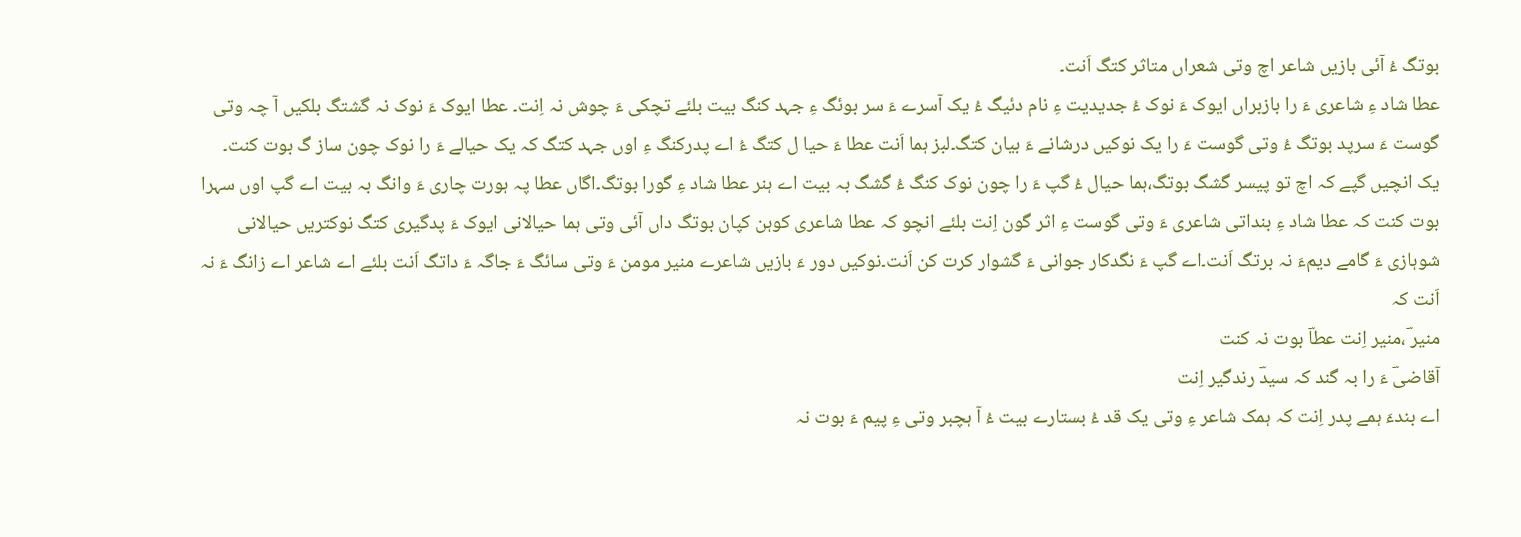بوتگ ءُ آئی بازیں شاعر اچ وتی شعراں متاثر کتگ اَنت۔
عطا شاد ءِ شاعری ءَ را بازبراں ایوک ءَ نوک ءُ جدیدیت ءِ نام دئیگ ءُ یک آسرے ءَ سر بوئگ ءِ جہد کنگ بیت بلئے تچکی ءَ چوش نہ اِنت۔ عطا ایوک ءَ نوک نہ گشتگ بلکیں آ چہ وتی گوست ءَ سرپد بوتگ ءُ وتی گوست ءَ را یک نوکیں درشانے ءَ بیان کتگ۔لبز ہما اَنت عطا ءَ حیا ل کتگ ءُ اے پدرکنگ ءِ اوں جہد کتگ کہ یک حیالے ءَ را نوک چون ساز گ بوت کنت۔
یک انچیں گپے کہ اچ تو پیسر گشگ بوتگ،ہما حیال ءُ گپ ءَ را چون نوک کنگ ءُ گشگ بہ بیت اے ہنر عطا شاد ءِ گورا بوتگ۔اگاں عطا پہ ہورت چاری ءَ وانگ بہ بیت اے گپ اوں سہرا بوت کنت کہ عطا شاد ءِ بنداتی شاعری ءَ وتی گوست ءِ اثر گون اِنت بلئے انچو کہ عطا شاعری کوہن کپان بوتگ داں آئی وتی ہما حیالانی ایوک ءَ پدگیری کتگ نوکتریں حیالانی شوہازی ءَ گامے دیمءَ نہ برتگ اَنت۔اے گپ ءَ نگدکار جوانی ءَ گشوار کرت کن اَنت۔نوکیں دور ءَ بازیں شاعرے منیر مومن ءَ وتی سائگ ءَ جاگہ ءَ داتگ اَنت بلئے اے شاعر اے زانگ ءَ نہ اَنت کہ
منیر ؔ،منیر اِنت عطاؔ بوت نہ کنت
آقاضیؔ ءَ را بہ گند کہ سیدؔ رندگیر اِنت
اے بندءَ ہمے پدر اِنت کہ ہمک شاعر ءِ وتی یک قد ءُ بستارے بیت ءُ آ ہچبر وتی ءِ پیم ءَ بوت نہ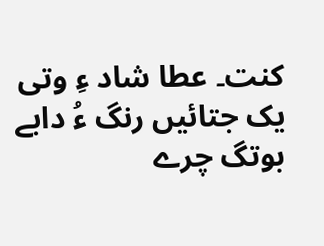کنت۔ عطا شاد ءِ وتی یک جتائیں رنگ ءُ دابے بوتگ چرے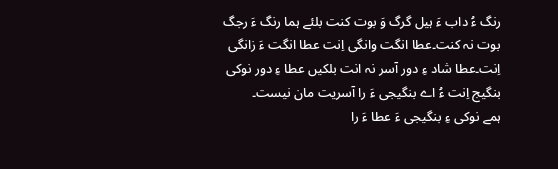رنگ ءُ داب ءَ ہیل گرگ وَ بوت کنت بلئے ہما رنگ ءَ رجگ بوت نہ کنت۔عطا انگت وانگی اِنت عطا انگت ءَ زانگی اِنت۔عطا شاد ءِ دور آسر نہ انت بلکیں عطا ءِ دور نوکی بنگیج اِنت ءُ اے بنگیجی ءَ را آسریت مان نیست۔
ہمے نوکی ءِ بنگیجی ءَ عطا ءَ را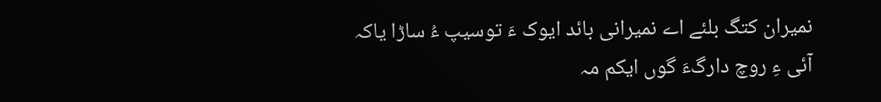نمیران کتگ بلئے اے نمیرانی بائد ایوک ءَ توسیپ ءُ ساڑا یاکہ آئی ءِ روچ دارگءَ گوں ایکم مہ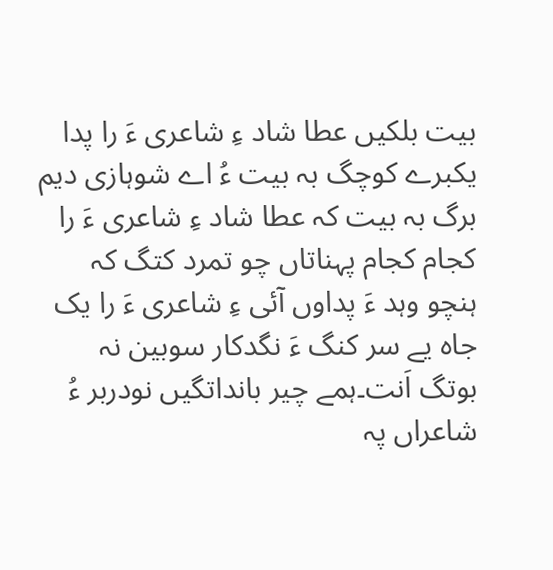بیت بلکیں عطا شاد ءِ شاعری ءَ را پدا یکبرے کوچگ بہ بیت ءُ اے شوہازی دیم برگ بہ بیت کہ عطا شاد ءِ شاعری ءَ را کجام کجام پہناتاں چو تمرد کتگ کہ ہنچو وہد ءَ پداوں آئی ءِ شاعری ءَ را یک جاہ یے سر کنگ ءَ نگدکار سوبین نہ بوتگ اَنت۔ہمے چیر بانداتگیں نودربر ءُ شاعراں پہ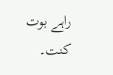راہے بوت کنت۔